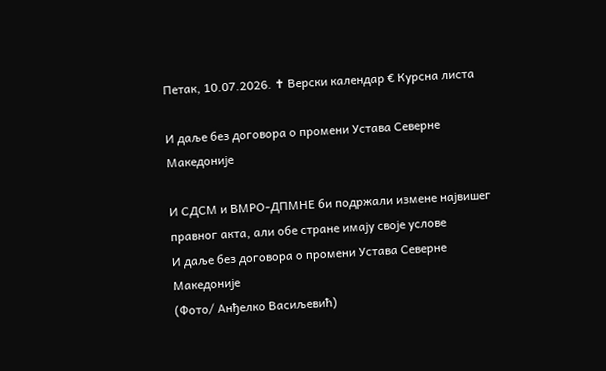Петак, 10.07.2026. ✝ Верски календар € Курсна листа

И даље без договора о промени Устава Северне Македоније

И СДСМ и ВМРО-ДПМНЕ би подржали измене највишег правног акта, али обе стране имају своје услове
И даље без договора о промени Устава Северне Македоније
(Фото/ Анђелко Васиљевић)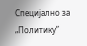Специјално за „Политику”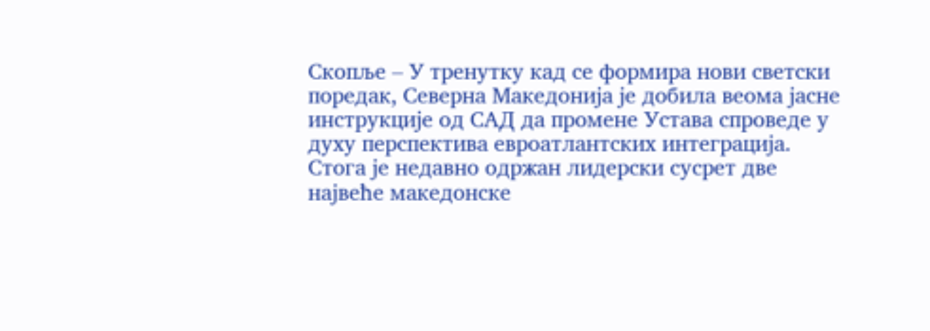Скопље – У тренутку кад се формира нови светски поредак, Северна Македонија је добила веома јасне инструкције од САД да промене Устава спроведе у духу перспектива евроатлантских интеграција. Стога је недавно одржан лидерски сусрет две највеће македонске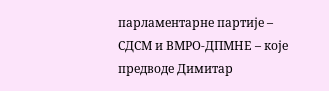парламентарне партије – СДСМ и ВМРО-ДПМНЕ – које предводе Димитар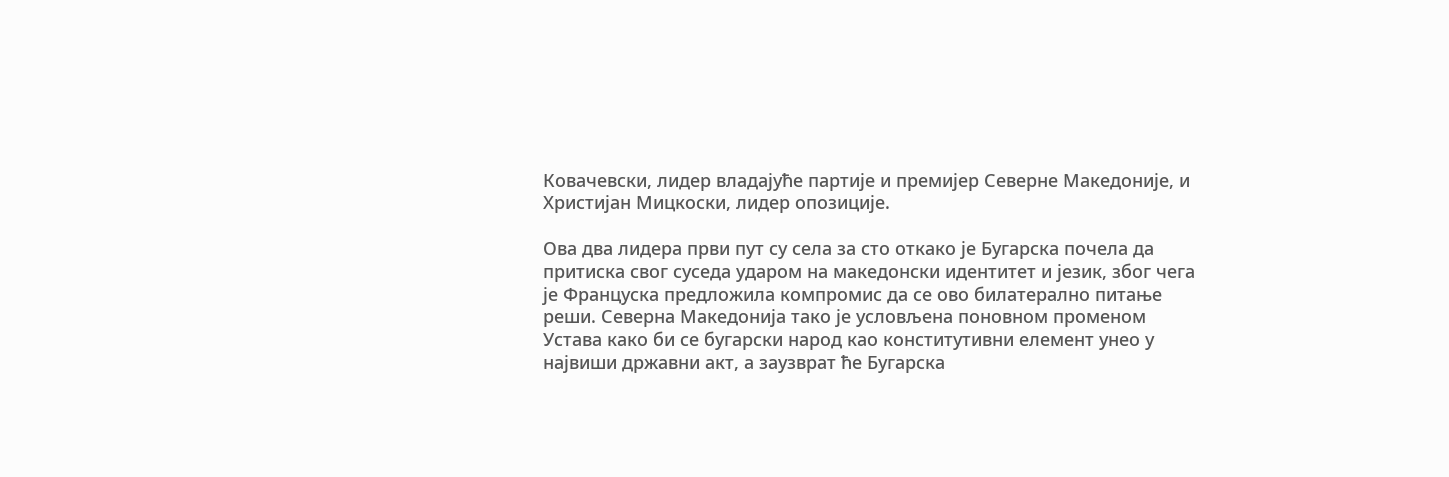Ковачевски, лидер владајуће партије и премијер Северне Македоније, и Христијан Мицкоски, лидер опозиције.

Ова два лидера први пут су села за сто откако је Бугарска почела да притиска свог суседа ударом на македонски идентитет и језик, због чега је Француска предложила компромис да се ово билатерално питање реши. Северна Македонија тако је условљена поновном променом Устава како би се бугарски народ као конститутивни елемент унео у највиши државни акт, а заузврат ће Бугарска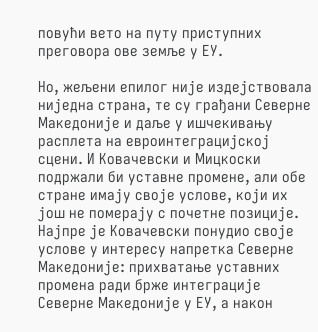повући вето на путу приступних преговора ове земље у ЕУ.

Но, жељени епилог није издејствовала ниједна страна, те су грађани Северне Македоније и даље у ишчекивању расплета на евроинтеграцијској сцени. И Ковачевски и Мицкоски подржали би уставне промене, али обе стране имају своје услове, који их још не померају с почетне позиције. Најпре је Ковачевски понудио своје услове у интересу напретка Северне Македоније: прихватање уставних промена ради брже интеграције Северне Македоније у ЕУ, а након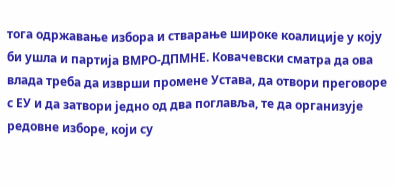тога одржавање избора и стварање широке коалиције у коју би ушла и партија ВМРО-ДПМНЕ. Ковачевски сматра да ова влада треба да изврши промене Устава, да отвори преговоре с ЕУ и да затвори једно од два поглавља, те да организује редовне изборе, који су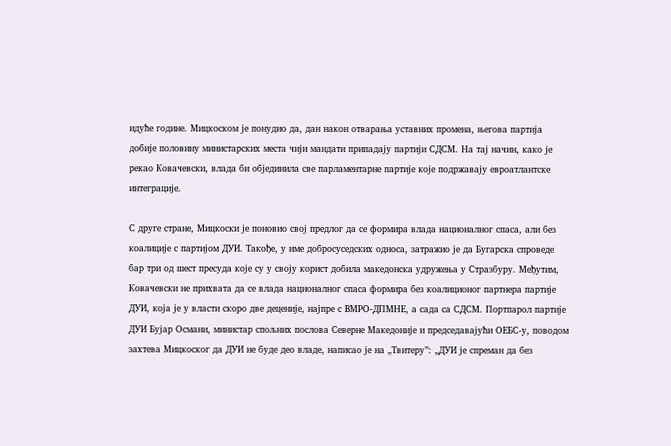идуће године. Мицкоском је понудио да, дан након отварања уставних промена, његова партија добије половину министарских места чији мандати припадају партији СДСМ. На тај начин, како је рекао Ковачевски, влада би објединила све парламентарне партије које подржавају евроатлантске интеграције.

С друге стране, Мицкоски је поновио свој предлог да се формира влада националног спаса, али без коалиције с партијом ДУИ. Такође, у име добросуседских односа, затражио је да Бугарска спроведе бар три од шест пресуда које су у своју корист добила македонска удружења у Стразбуру. Међутим, Ковачевски не прихвата да се влада националног спаса формира без коалиционог партнера партије ДУИ, која је у власти скоро две деценије, најпре с ВМРО-ДПМНЕ, а сада са СДСМ. Портпарол партије ДУИ Бујар Османи, министар спољних послова Северне Македоније и председавајући ОЕБС-у, поводом захтева Мицкоског да ДУИ не буде део владе, написао је на „Твитеру”: „ДУИ је спреман да без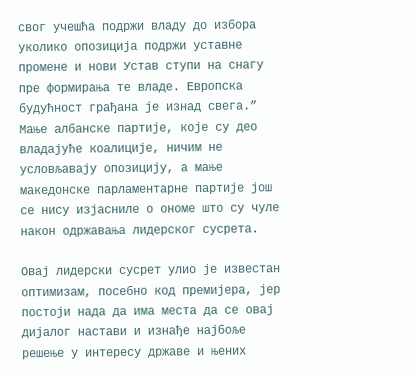свог учешћа подржи владу до избора уколико опозиција подржи уставне промене и нови Устав ступи на снагу пре формирања те владе. Европска будућност грађана је изнад свега.” Мање албанске партије, које су део владајуће коалиције, ничим не условљавају опозицију, а мање македонске парламентарне партије још се нису изјасниле о ономе што су чуле након одржавања лидерског сусрета.

Овај лидерски сусрет улио је известан оптимизам, посебно код премијера, јер постоји нада да има места да се овај дијалог настави и изнађе најбоље решење у интересу државе и њених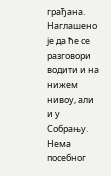грађана. Наглашено је да ће се разговори водити и на нижем нивоу, али и у Собрању. Нема посебног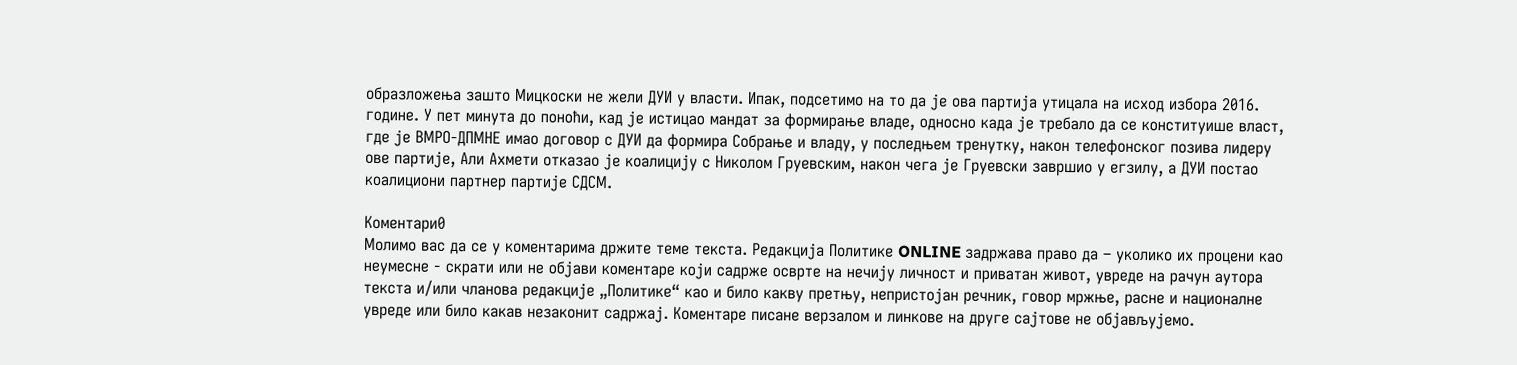образложења зашто Мицкоски не жели ДУИ у власти. Ипак, подсетимо на то да је ова партија утицала на исход избора 2016. године. У пет минута до поноћи, кад је истицао мандат за формирање владе, односно када је требало да се конституише власт, где је ВМРО-ДПМНЕ имао договор с ДУИ да формира Собрање и владу, у последњем тренутку, након телефонског позива лидеру ове партије, Али Ахмети отказао је коалицију с Николом Груевским, након чега је Груевски завршио у егзилу, а ДУИ постао коалициони партнер партије СДСМ.

Коментари0
Молимо вас да се у коментарима држите теме текста. Редакција Политике ONLINE задржава право да – уколико их процени као неумесне - скрати или не објави коментаре који садрже осврте на нечију личност и приватан живот, увреде на рачун аутора текста и/или чланова редакције „Политике“ као и било какву претњу, непристојан речник, говор мржње, расне и националне увреде или било какав незаконит садржај. Коментаре писане верзалом и линкове на друге сајтове не објављујемо.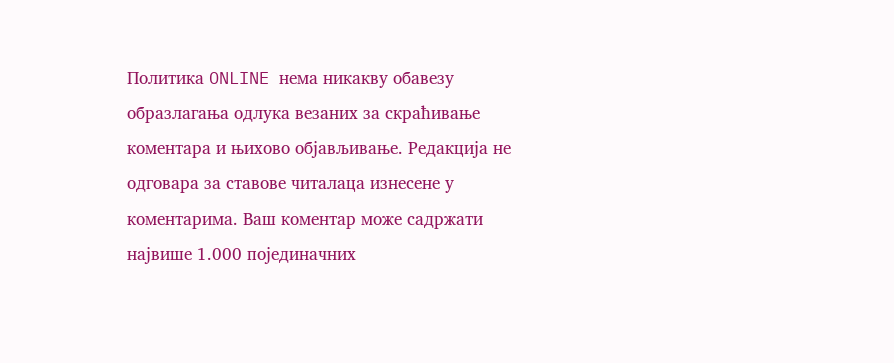Политика ONLINE нема никакву обавезу образлагања одлука везаних за скраћивање коментара и њихово објављивање. Редакција не одговара за ставове читалаца изнесене у коментарима. Ваш коментар може садржати највише 1.000 појединачних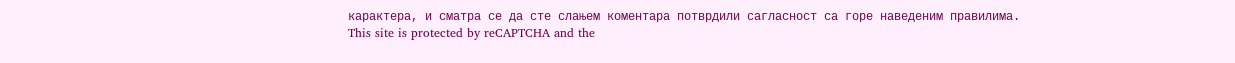карактера, и сматра се да сте слањем коментара потврдили сагласност са горе наведеним правилима.
This site is protected by reCAPTCHA and the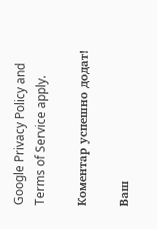Google Privacy Policy and Terms of Service apply.

Комeнтар успeшно додат!

Ваш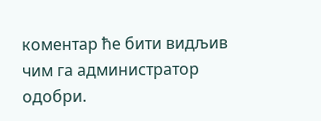комeнтар ћe бити видљив чим га администратор одобри.